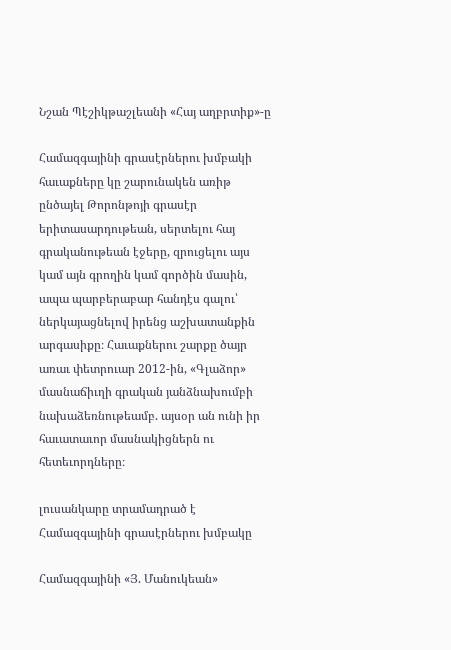Նշան Պէշիկթաշլեանի «Հայ աղբրտիք»-ը

Համազգայինի գրասէրներու խմբակի հաւաքները կը շարունակեն առիթ ընծայել Թորոնթոյի գրասէր երիտասարդութեան, սերտելու հայ գրականութեան էջերը, զրուցելու այս կամ այն գրողին կամ գործին մասին, ապա պարբերաբար հանդէս գալու՝ ներկայացնելով իրենց աշխատանքին արգասիքը։ Հաւաքներու շարքը ծայր առաւ փետրուար 2012-ին, «Գլաձոր» մասնաճիւղի գրական յանձնախումբի նախաձեռնութեամբ. այսօր ան ունի իր հաւատաւոր մասնակիցներն ու հետեւորդները։

լուսանկարը տրամադրած է Համազգայինի գրասէրներու խմբակը

Համազգայինի «Յ. Մանուկեան»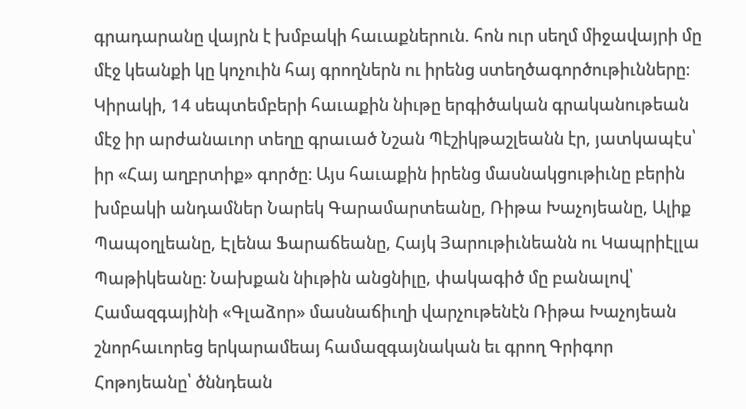գրադարանը վայրն է խմբակի հաւաքներուն. հոն ուր սեղմ միջավայրի մը մէջ կեանքի կը կոչուին հայ գրողներն ու իրենց ստեղծագործութիւնները։ Կիրակի, 14 սեպտեմբերի հաւաքին նիւթը երգիծական գրականութեան մէջ իր արժանաւոր տեղը գրաւած Նշան Պէշիկթաշլեանն էր, յատկապէս՝ իր «Հայ աղբրտիք» գործը։ Այս հաւաքին իրենց մասնակցութիւնը բերին խմբակի անդամներ Նարեկ Գարամարտեանը, Ռիթա Խաչոյեանը, Ալիք Պապօղլեանը, Էլենա Ֆարաճեանը, Հայկ Յարութիւնեանն ու Կապրիէլլա Պաթիկեանը։ Նախքան նիւթին անցնիլը, փակագիծ մը բանալով՝ Համազգայինի «Գլաձոր» մասնաճիւղի վարչութենէն Ռիթա Խաչոյեան շնորհաւորեց երկարամեայ համազգայնական եւ գրող Գրիգոր Հոթոյեանը՝ ծննդեան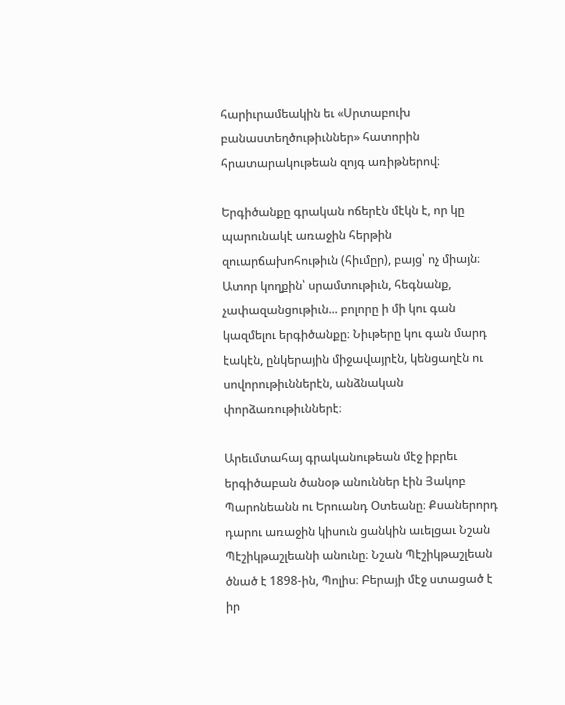հարիւրամեակին եւ «Սրտաբուխ բանաստեղծութիւններ» հատորին հրատարակութեան զոյգ առիթներով։

Երգիծանքը գրական ոճերէն մէկն է, որ կը պարունակէ առաջին հերթին զուարճախոհութիւն (հիւմըր), բայց՝ ոչ միայն։ Ատոր կողքին՝ սրամտութիւն, հեգնանք, չափազանցութիւն... բոլորը ի մի կու գան կազմելու երգիծանքը։ Նիւթերը կու գան մարդ էակէն, ընկերային միջավայրէն, կենցաղէն ու սովորութիւններէն, անձնական փորձառութիւններէ։

Արեւմտահայ գրականութեան մէջ իբրեւ երգիծաբան ծանօթ անուններ էին Յակոբ Պարոնեանն ու Երուանդ Օտեանը։ Քսաներորդ դարու առաջին կիսուն ցանկին աւելցաւ Նշան Պէշիկթաշլեանի անունը։ Նշան Պէշիկթաշլեան ծնած է 1898-ին, Պոլիս։ Բերայի մէջ ստացած է իր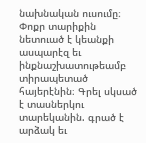նախնական ուսումը։ Փոքր տարիքին նետուած է կեանքի ասպարէզ եւ ինքնաշխատութեամբ տիրապետած հայերէնին։ Գրել սկսած է տասներկու տարեկանին. գրած է արձակ եւ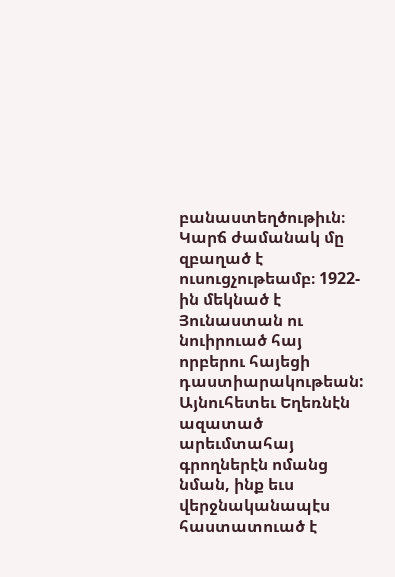բանաստեղծութիւն։ Կարճ ժամանակ մը զբաղած է ուսուցչութեամբ։ 1922-ին մեկնած է Յունաստան ու նուիրուած հայ որբերու հայեցի դաստիարակութեան: Այնուհետեւ Եղեռնէն ազատած արեւմտահայ գրողներէն ոմանց նման, ինք եւս վերջնականապէս հաստատուած է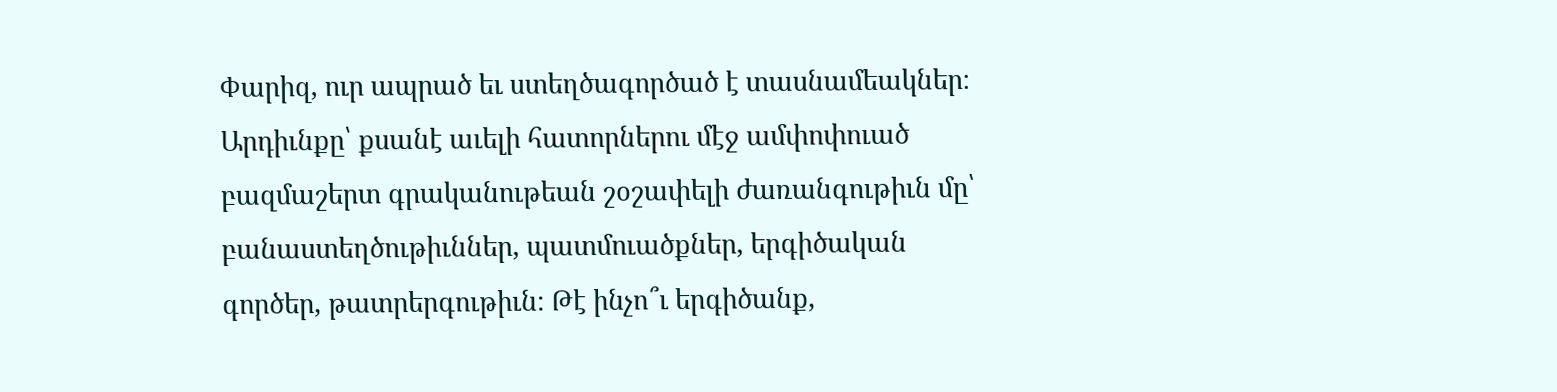Փարիզ, ուր ապրած եւ ստեղծագործած է տասնամեակներ։ Արդիւնքը՝ քսանէ աւելի հատորներու մէջ ամփոփուած բազմաշերտ գրականութեան շօշափելի ժառանգութիւն մը՝ բանաստեղծութիւններ, պատմուածքներ, երգիծական գործեր, թատրերգութիւն։ Թէ ինչո՞ւ երգիծանք,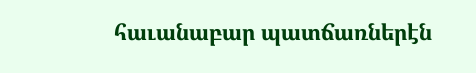հաւանաբար պատճառներէն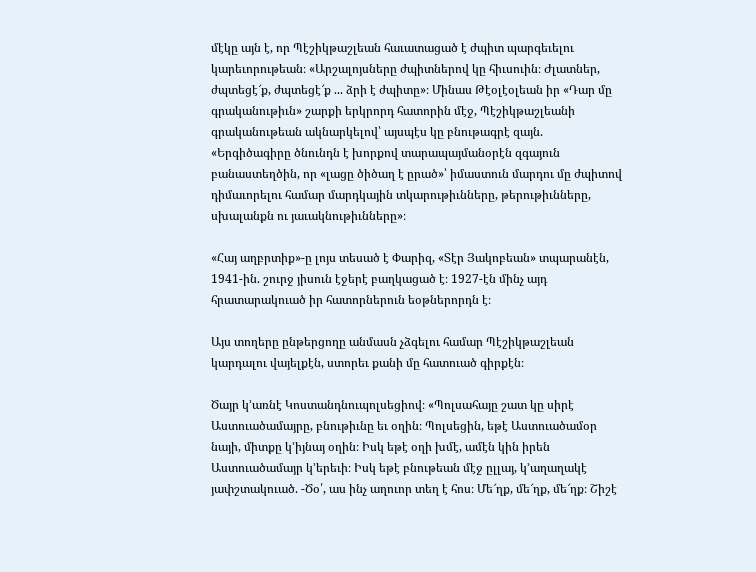մէկը այն է, որ Պէշիկթաշլեան հաւատացած է ժպիտ պարգեւելու կարեւորութեան։ «Արշալոյսները ժպիտներով կը հիւսուին։ Ժլատներ, ժպտեցէ՜ք, ժպտեցէ՜ք ... ձրի է ժպիտը»։ Մինաս Թէօլէօլեան իր «Դար մը գրականութիւն» շարքի երկրորդ հատորին մէջ, Պէշիկթաշլեանի գրականութեան ակնարկելով՝ այսպէս կը բնութագրէ զայն. «Երգիծագիրը ծնունդն է խորքով տարապայմանօրէն զգայուն բանաստեղծին, որ «լացը ծիծաղ է ըրած»՝ իմաստուն մարդու մը ժպիտով դիմաւորելու համար մարդկային տկարութիւնները, թերութիւնները, սխալանքն ու յաւակնութիւնները»։

«Հայ աղբրտիք»-ը լոյս տեսած է Փարիզ, «Տէր Յակոբեան» տպարանէն, 1941-ին. շուրջ յիսուն էջերէ բաղկացած է։ 1927-էն մինչ այդ հրատարակուած իր հատորներուն եօթներորդն է։

Այս տողերը ընթերցողը անմասն չձգելու համար Պէշիկթաշլեան կարդալու վայելքէն, ստորեւ քանի մը հատուած գիրքէն։

Ծայր կ՚առնէ Կոստանդնուպոլսեցիով։ «Պոլսահայը շատ կը սիրէ Աստուածամայրը, բնութիւնը եւ օղին։ Պոլսեցին, եթէ Աստուածամօր նայի, միտքը կ’իյնայ օղին։ Իսկ եթէ օղի խմէ, ամէն կին իրեն Աստուածամայր կ’երեւի։ Իսկ եթէ բնութեան մէջ ըլլայ, կ’աղաղակէ յափշտակուած. -Ծօ՛, աս ինչ աղուոր տեղ է հոս։ Մե՜ղք, մե՜ղք, մե՜ղք։ Շիշէ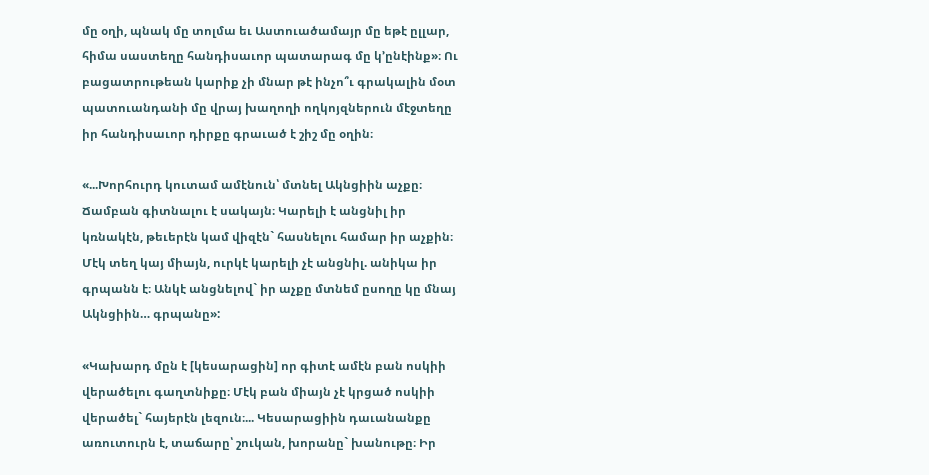մը օղի, պնակ մը տոլմա եւ Աստուածամայր մը եթէ ըլլար, հիմա սաստեղը հանդիսաւոր պատարագ մը կ’ընէինք»։ Ու բացատրութեան կարիք չի մնար թէ ինչո՞ւ գրակալին մօտ պատուանդանի մը վրայ խաղողի ողկոյզներուն մէջտեղը իր հանդիսաւոր դիրքը գրաւած է շիշ մը օղին։

«...Խորհուրդ կուտամ ամէնուն՝ մտնել Ակնցիին աչքը։ Ճամբան գիտնալու է սակայն։ Կարելի է անցնիլ իր կռնակէն, թեւերէն կամ վիզէն` հասնելու համար իր աչքին։ Մէկ տեղ կայ միայն, ուրկէ կարելի չէ անցնիլ. անիկա իր գրպանն է։ Անկէ անցնելով` իր աչքը մտնեմ ըսողը կը մնայ Ակնցիին… գրպանը»:

«Կախարդ մըն է [կեսարացին] որ գիտէ ամէն բան ոսկիի վերածելու գաղտնիքը։ Մէկ բան միայն չէ կրցած ոսկիի վերածել` հայերէն լեզուն։... Կեսարացիին դաւանանքը առուտուրն է, տաճարը՝ շուկան, խորանը` խանութը։ Իր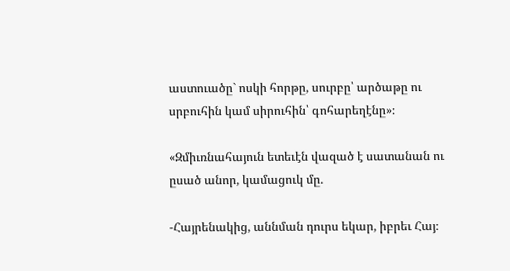աստուածը` ոսկի հորթը, սուրբը՝ արծաթը ու սրբուհին կամ սիրուհին՝ գոհարեղէնը»։

«Զմիւռնահայուն ետեւէն վազած է սատանան ու ըսած անոր, կամացուկ մը.

-Հայրենակից, աննման դուրս եկար, իբրեւ Հայ։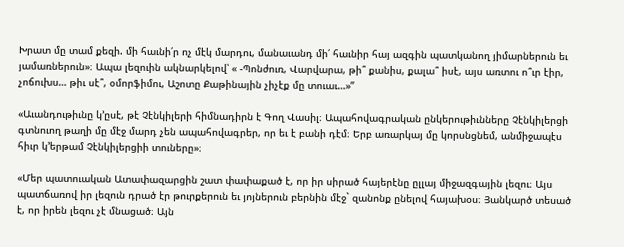Խրատ մը տամ քեզի. մի հաւնի՛ր ոչ մէկ մարդու, մանաւանդ մի՛ հաւնիր հայ ազգին պատկանող յիմարներուն եւ յամառներուն»։ Ապա լեզուին ակնարկելով՝ « -Պոնժուռ, Վարվարա, թի՞ քանիս, քալա՞ իսէ, այս առտու ո՞ւր էիր, չոճուխս… թիւ սէ՞, օմորֆիմու, Աշոտը Քաթինային չիչէք մը տուաւ…»”

«Աւանդութիւնը կ’ըսէ, թէ Չէնկիլերի հիմնադիրն է Գող Վասիլ։ Ապահովագրական ընկերութիւնները Չէնկիլերցի գտնուող թաղի մը մէջ մարդ չեն ապահովագրեր, որ եւ է բանի դէմ։ Երբ առարկայ մը կորսնցնեմ, անմիջապէս հիւր կ’երթամ Չէնկիլերցիի տուները»։

«Մեր պատուական Ատափազարցին շատ փափաքած է, որ իր սիրած հայերէնը ըլլայ միջազգային լեզու։ Այս պատճառով իր լեզուն դրած էր թուրքերուն եւ յոյներուն բերնին մէջ` զանոնք ընելով հայախօս։ Յանկարծ տեսած է, որ իրեն լեզու չէ մնացած։ Այն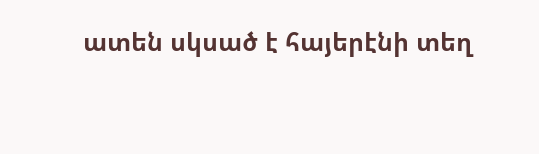ատեն սկսած է հայերէնի տեղ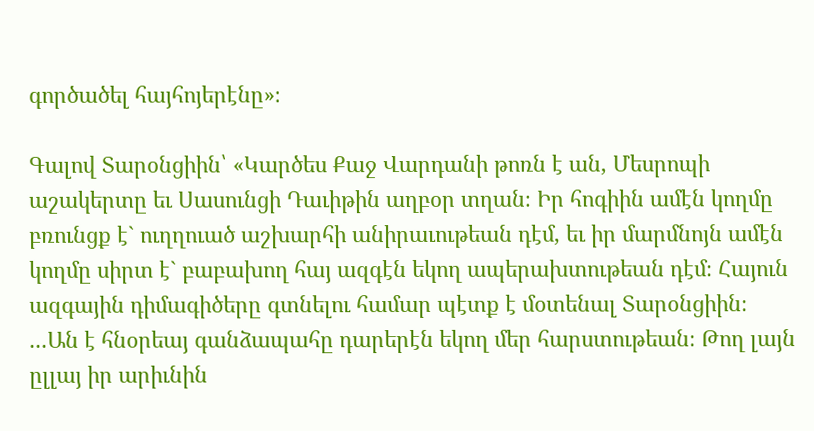գործածել հայհոյերէնը»։

Գալով Տարօնցիին՝ «Կարծես Քաջ Վարդանի թոռն է ան, Մեսրոպի աշակերտը եւ Սասունցի Դաւիթին աղբօր տղան։ Իր հոգիին ամէն կողմը բռունցք է` ուղղուած աշխարհի անիրաւութեան դէմ, եւ իր մարմնոյն ամէն կողմը սիրտ է` բաբախող հայ ազգէն եկող ապերախտութեան դէմ։ Հայուն ազգային դիմագիծերը գտնելու համար պէտք է մօտենալ Տարօնցիին։ ...Ան է հնօրեայ գանձապահը դարերէն եկող մեր հարստութեան։ Թող լայն ըլլայ իր արիւնին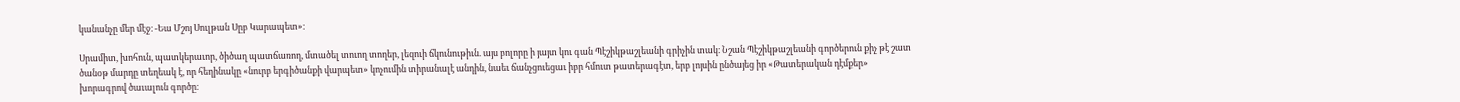կանանչը մեր մէջ։ -Եա Մշոյ Սուլթան Սըբ Կարապետ»։

Սրամիտ, խոհուն, պատկերաւոր, ծիծաղ պատճառող, մտածել տուող տողեր, լեզուի ճկունութիւն. այս բոլորը ի յայտ կու գան Պէշիկթաշլեանի գրիչին տակ։ Նշան Պէշիկթաշլեանի գործերուն քիչ թէ շատ ծանօթ մարդը տեղեակ է, որ հեղինակը «նուրբ երգիծանքի վարպետ» կոչումին տիրանալէ անդին, նաեւ ճանչցուեցաւ իբր հմուտ թատերագէտ, երբ լոյսին ընծայեց իր «Թատերական դէմքեր» խորագրով ծաւալուն գործը։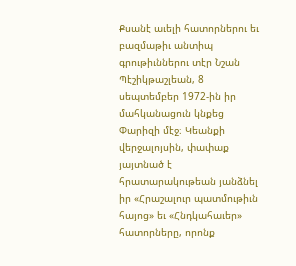Քսանէ աւելի հատորներու եւ բազմաթիւ անտիպ գրութիւններու տէր Նշան Պէշիկթաշլեան, 8 սեպտեմբեր 1972-ին իր մահկանացուն կնքեց Փարիզի մէջ։ Կեանքի վերջալոյսին, փափաք յայտնած է հրատարակութեան յանձնել իր «Հրաշալուր պատմութիւն հայոց» եւ «Հնդկահաւեր» հատորները, որոնք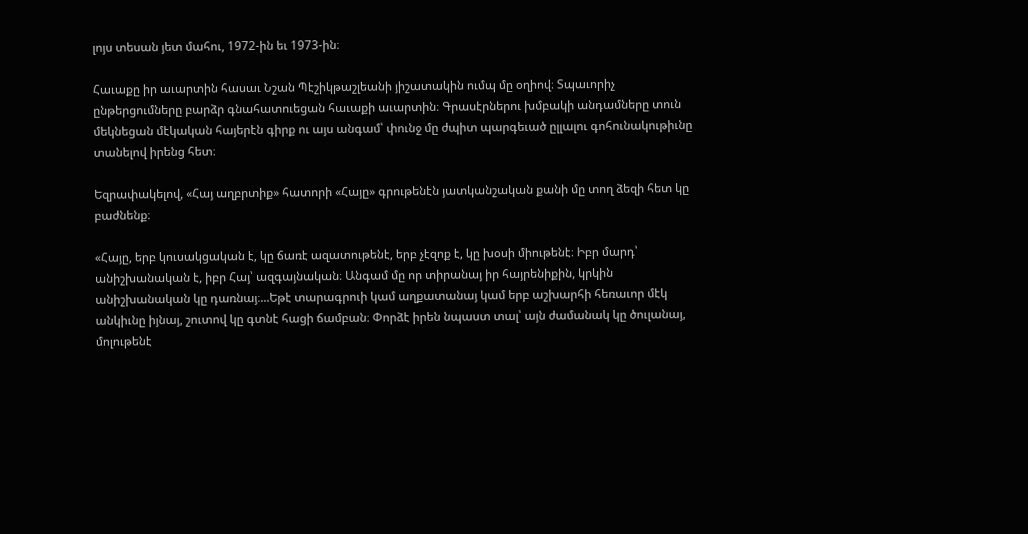լոյս տեսան յետ մահու, 1972-ին եւ 1973-ին։

Հաւաքը իր աւարտին հասաւ Նշան Պէշիկթաշլեանի յիշատակին ումպ մը օղիով։ Տպաւորիչ ընթերցումները բարձր գնահատուեցան հաւաքի աւարտին։ Գրասէրներու խմբակի անդամները տուն մեկնեցան մէկական հայերէն գիրք ու այս անգամ՝ փունջ մը ժպիտ պարգեւած ըլլալու գոհունակութիւնը տանելով իրենց հետ։

Եզրափակելով, «Հայ աղբրտիք» հատորի «Հայը» գրութենէն յատկանշական քանի մը տող ձեզի հետ կը բաժնենք։

«Հայը, երբ կուսակցական է, կը ճառէ ազատութենէ, երբ չէզոք է, կը խօսի միութենէ։ Իբր մարդ՝ անիշխանական է, իբր Հայ՝ ազգայնական։ Անգամ մը որ տիրանայ իր հայրենիքին, կրկին անիշխանական կը դառնայ։...Եթէ տարագրուի կամ աղքատանայ կամ երբ աշխարհի հեռաւոր մէկ անկիւնը իյնայ, շուտով կը գտնէ հացի ճամբան։ Փորձէ իրեն նպաստ տալ՝ այն ժամանակ կը ծուլանայ, մոլութենէ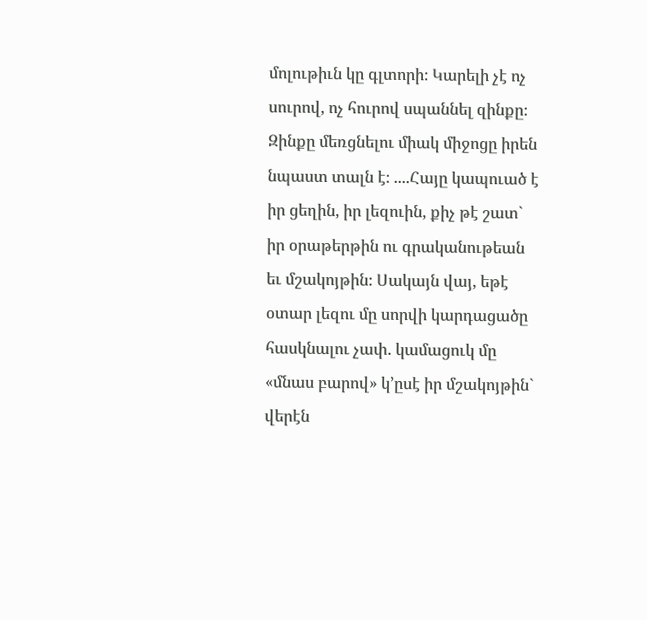մոլութիւն կը գլտորի։ Կարելի չէ ոչ սուրով, ոչ հուրով սպաննել զինքը։ Զինքը մեռցնելու միակ միջոցը իրեն նպաստ տալն է։ ....Հայը կապուած է իր ցեղին, իր լեզուին, քիչ թէ շատ` իր օրաթերթին ու գրականութեան եւ մշակոյթին։ Սակայն վայ, եթէ օտար լեզու մը սորվի կարդացածը հասկնալու չափ. կամացուկ մը «մնաս բարով» կ’ըսէ իր մշակոյթին` վերէն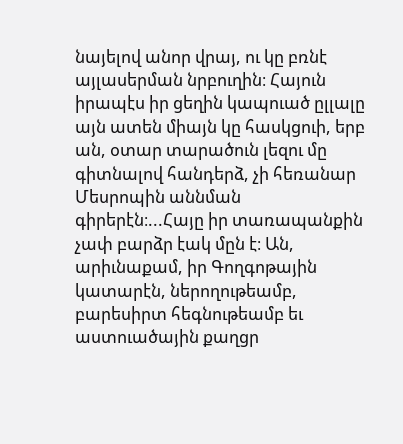նայելով անոր վրայ, ու կը բռնէ այլասերման նրբուղին։ Հայուն իրապէս իր ցեղին կապուած ըլլալը այն ատեն միայն կը հասկցուի, երբ ան, օտար տարածուն լեզու մը գիտնալով հանդերձ, չի հեռանար Մեսրոպին աննման գիրերէն։...Հայը իր տառապանքին չափ բարձր էակ մըն է։ Ան, արիւնաքամ, իր Գողգոթային կատարէն, ներողութեամբ, բարեսիրտ հեգնութեամբ եւ աստուածային քաղցր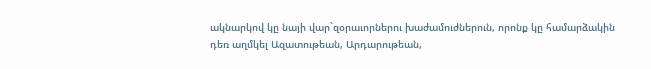ակնարկով կը նայի վար`զօրաւորներու խաժամուժներուն, որոնք կը համարձակին դեռ աղմկել Ազատութեան, Արդարութեան,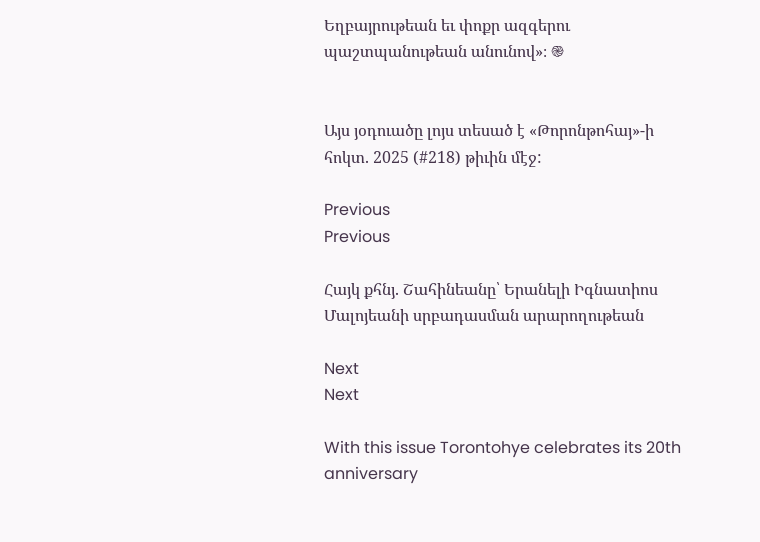Եղբայրութեան եւ փոքր ազգերու պաշտպանութեան անունով»։ ֎


Այս յօդուածը լոյս տեսած է «Թորոնթոհայ»-ի հոկտ. 2025 (#218) թիւին մէջ:

Previous
Previous

Հայկ քհնյ. Շահինեանը՝ Երանելի Իգնատիոս Մալոյեանի սրբադասման արարողութեան

Next
Next

With this issue Torontohye celebrates its 20th anniversary